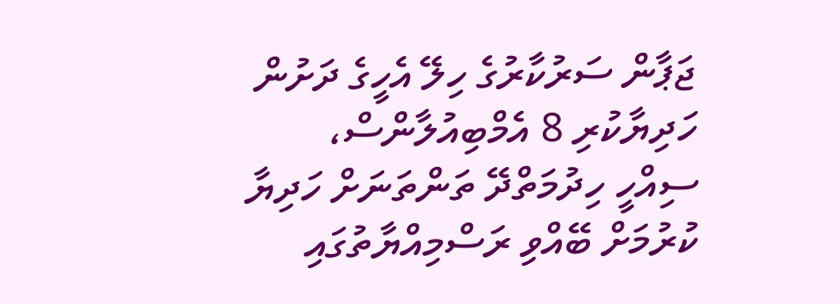ޖަޕާން ސަރުކާރުގެ ހިލޭ އެހީގެ ދަށުން ހަދިޔާކުރި 8 އެމްބިއުލާންސް، ސިއްހީ ހިދުމަތްދޭ ތަންތަނަށް ހަދިޔާ ކުރުމަށް ބޭއްވި ރަސްމިއްޔާތުގައި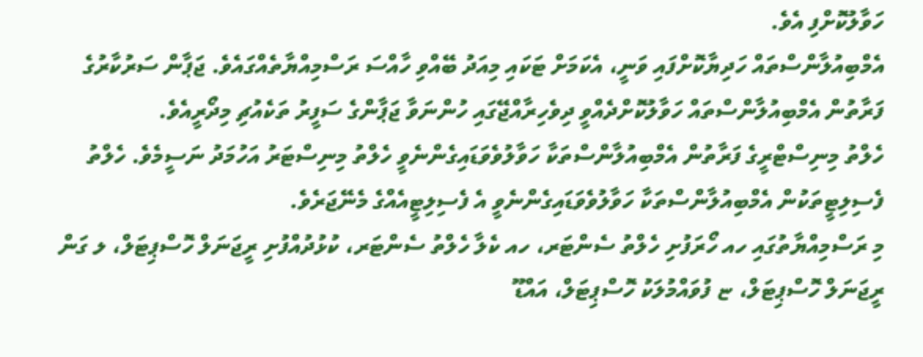ހަވާލުކޮށްފި އެވެ.
އެމްބިއުލާންސްތައް ހަދިޔާކޮށްފައި ވަނީ، އެކަމަށް ޓަކައި މިއަދު ބޭއްވި ހާއްސަ ރަސްމިއްޔާތެއްގައެވެ. ޖަޕާން ސަރުކާރުގެ ފަރާތުން އެމްބިއުލާންސްތައް ހަވާލުކޮށްދެއްވީ ދިވެހިރާއްޖޭގައި ހުންނަވާ ޖަޕާންގެ ސަފީރު ތަކެއުޗި މިދޯރީއެވެ.
ހެލްތު މިނިސްޓްރީގެ ފަރާތުން އެމްބިއުލާންސްތަކާ ހަވާލުވެވަޑައިގެންނެވީ ހެލްތު މިނިސްޓަރު އަހުމަދު ނަސީމެވެ. ހެލްތު ފެސިލިޓީތަކުން އެމްބިއުލާންސްތަކާ ހަވާލުވެވަޑައިގެންނެވީ އެ ފެސިލިޓީއެއްގެ މެނޭޖަރެވެ.
މި ރަސްމިއްޔާތުގައި ހއ ހޯރަފުށި ހެލްތު ސެންޓަރ، ހއ ކެލާ ހެލްތު ސެންޓަރ، ކުޅުދުއްފުށި ރީޖަނަލް ހޮސްޕިޓަލް، ލ ގަން ރީޖަނަލް ހޮސްޕިޓަލް، ޏ ފުވައްމުލަކު ހޮސްޕިޓަލް، އައްޑޫ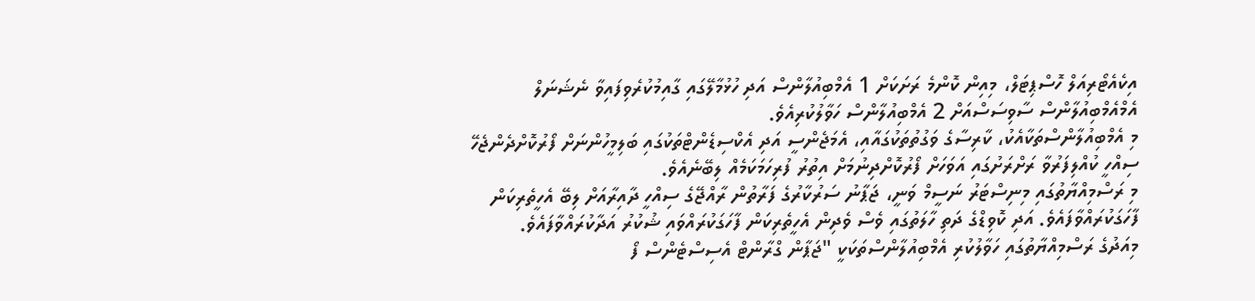އިކެއެޓޯރިއަލް ހޮސްޕިޓަލް، މިއިން ކޮންމެ ރަށަކަށް 1 އެމްބިއުލާންސް އަދި ހުޅުމާލޭގައި ގާއިމުކުރެވިފައިވާ ނެޝަނަލް އެމްއެމްބިއުލާންސް ސާވިސަސްއަށް 2 އެމްބިއުލާންސް ހަވާލުކުރިއެވެ.
މި އެމްބިއުލާންސްތަކާއެކު، ކާރިސާގެ ވަގުތުތަކުގައާއި، އެމަޖެންސީ އަދި އެކްސިޑެންޓްތަކުގައި ބަލިމީހުންނަށް ފޯރުކޮށްދެންޖެހޭ ސިއްހީ ކުއްލިފަރުވާ ރަށްރަށުގައި އަވަހަށް ފޯރުކޮށްދިނުމަށް އިތުރު ފުރިހަމަކަމެއް ލިބޭނެއެވެ.
މި ރަސްމިއްޔާތުގައި މިނިސްޓަރު ނަސީމް ވަނީ، ޖަޕާނު ސަރުކާރުގެ ފަރާތުން ރާއްޖޭގެ ސިއްހީ ދާއިރާއަށް ލިބޭ އެހީތެރިކަން ފާހަގަކުރައްވާފައެވެ. އަދި ކޮވިޑްގެ ދަތި ހާލަތުގައި ވެސް ވެދިން އެހީތެރިކަން ފާހަގަކުރައްވައި ޝުކުރު އަދާކުރައްވާފައެވެ.
މިއަދުގެ ރަސްމިއްޔާތުގައި ހަވާލުކުރި އެމްބިއުލާންސްތަކަކީ "ޖަޕާން ގްރާންޓް އެސިސްޓެންސް ފޯ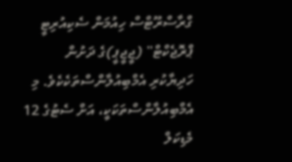ގްރާސްރޫޓްސް ހިއުމަން ސެކިއުރިޓީ ޕްރޮޖެކްޓް'' (ޖީޖީޕީ)ގެ ދަށުން ހަދިޔާކުރި އެމްބިއުލާންސްތަކެކެވެ. މި އެމްބިއުލާންސްތަކަކީ، އަށް ސެޓުގެ 12 މެޑިކަލް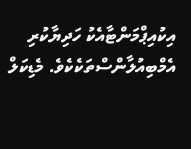އިކުއިޕްމަންޓާއެކު ހަދިޔާކުރި އެމްބިއުލާންސްތަކެކެވެ. މެޑިކަލް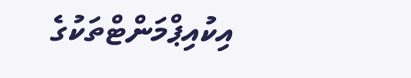އިކުއިޕްމަންޓްތަކުގެ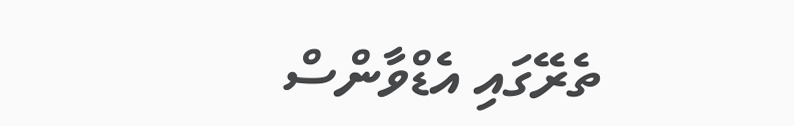ތެރޭގައި އެޑްވާންސް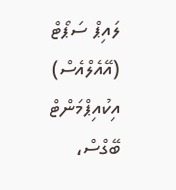ލައިޕް ސަޕޯޓް (އޭއެލްއެސް) އިކުއިޕްމަންޓް ބޭގްސް،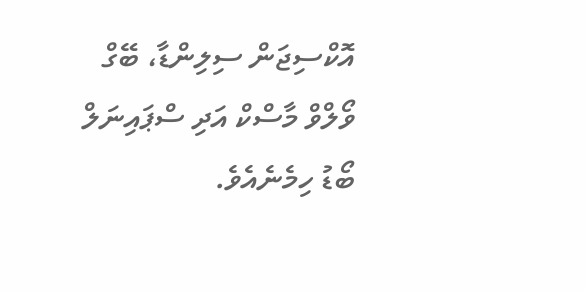އޮކްސިޖަން ސިލިންޑާ، ބޭގް ވޯލްވް މާސްކް އަދި ސްޕައިނަލް ބޯޑު ހިމެނެއެވެ.